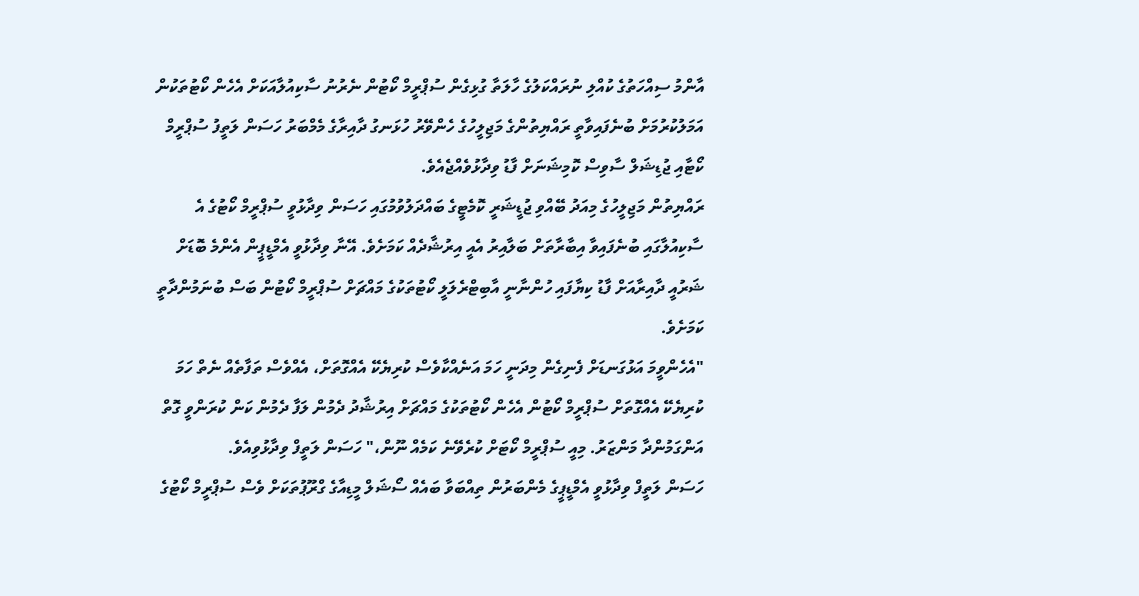އާންމު ސިއްހަތުގެ ކުއްލި ނުރައްކަލުގެ ހާލަތާ ގުޅިގެން ސުޕްރީމް ކޯޓުން ނެރުނު ސާކިއުލާއަކަށް އެހެން ކޯޓުތަކުން އަމަލުކުރުމަށް ބުނެފައިވާތީ ރައްޔިތުންގެ މަޖިލީހުގެ ހެންވޭރު ހުޅަނގު ދާއިރާގެ މެމްބަރު ހަސަން ލަތީފު ސުޕްރީމް ކޯޓާއި ޖުޑިޝަލް ސާވިސް ކޮމިޝަނަށް ފާޑު ވިދާޅުވެއްޖެއެވެ.
ރައްޔިތުން މަޖިލީހުގެ މިއަދު ބޭއްވި ޖުޑީޝަރީ ކޮމެޓީގެ ބައްދަލުވުމުގައި ހަސަން ވިދާޅުވީ ސުޕްރީމް ކޯޓުގެ އެ ސާކިއުލާގައި ބުނެފައިވާ އިބާރާތަށް ބަލާއިރު އެއީ އިރުޝާދެއް ކަމަށެވެ. އޭނާ ވިދާޅުވީ އެމްޑީޕީން އެންމެ ބޮޑަށް ޝަރުއީ ދާއިރާއަށް ފާޑު ކިޔާފައި ހުންނާނީ އާބިޓްރެލަލީ ކޯޓުތަކުގެ މައްޗަށް ސުޕްރީމް ކޯޓުން ބަސް ބުނަމުންދާތީ ކަމަށެވެ.
"އެހެންވީމަ އަޅުގަނޑަށް ފެނިގެން މިދަނީ ހަމަ އަނެއްކާވެސް ކުރިޔެކޭ އެއްގޮތަށް، އެއްވެސް ތަފާތެއް ނެތް ހަމަ ކުރިޔެކޭ އެއްގޮތަށް ސުޕްރީމް ކޯޓުން އެހެން ކޯޓުތަކުގެ މައްޗަށް އިރުޝާދު ދެމުން ލަފާ ދެމުން ކަން ކުރަންވީ ގޮތް އަންގަމުންދާ މަންޒަރު. މިއީ ސުޕްރީމް ކޯޓަށް ކުރެވޭނެ ކަމެއް ނޫން،" ހަސަން ލަތީފް ވިދާޅުވިއެވެ.
ހަސަން ލަތީފް ވިދާޅުވީ އެމްޑީޕީގެ މެންބަރުން ތިއްބަވާ ބައެއް ސޯޝަލް މީޑިއާގެ ގްރޫޕުތަކަށް ވެސް ސުޕްރީމް ކޯޓުގެ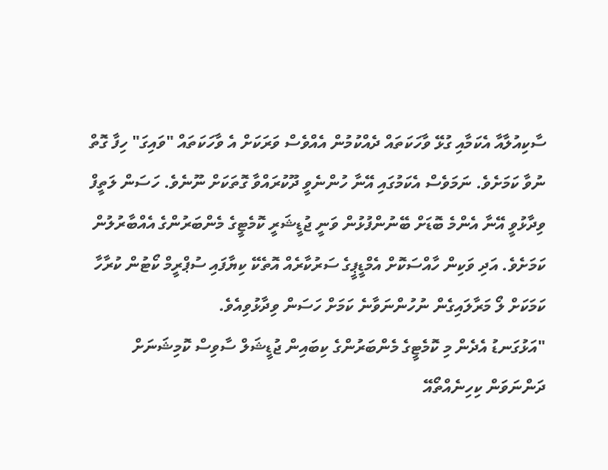ސާކިއުލާއާ އެކަމާއި ގުޅޭ ވާހަކަތައް ދެއްކުމުން އެއްވެސް ވަރަކަށް އެ ވާހަކަތައް "ވައިގަ" ހިފާ ގޮތް ނުވާ ކަމަށެވެ. ނަމަވެސް އެކަމުގައި އޭނާ ހުންނެވީ ދޫކުރައްވާ ގޮތަކަށް ނޫނެވެ. ހަސަން ލަތީފް ވިދާޅުވީ އޭނާ އެންމެ ބޮޑަށް ބޭނުންފުޅުން ވަނީ ޖުޑީޝަރީ ކޮމެޓީގެ މެންބަރުންގެ އެއްބާރުލުން ކަމަށެވެ. އަދި ވަކިން ހާއްސަކޮށް އެމްޑީޕީގެ ސަރުކާރެއް އޮތެކޭ ކިޔާފައި ސުޕްރީމް ކޯޓުން ކުރާހާ ކަމަކަށް ލޯ މަރާލައިގެން ނުހުންނަވާނެ ކަމަށް ހަސަން ވިދާޅުވިއެވެ.
"އަޅުގަނޑު އެދެން މި ކޮމެޓީގެ މެންބަރުންގެ ކިބައިން ޖުޑީޝަލް ސާވިސް ކޮމިޝަނަށް ދަންނަވަން ކިހިނެއްތޯއޭ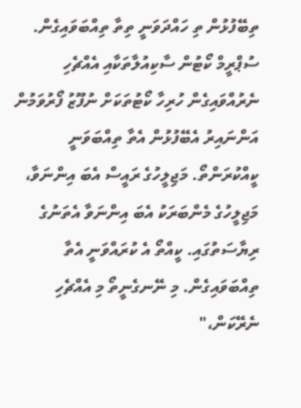ތިބޭފުޅުން ތި ހައްދަވަނީ ތިތާ ތިއްބަވައިގެން. ސުޕްރީމް ކޯޓުން ސާކިއުލާތަކާއި އެއްޗެހި ނެރުއްވައިގެން ހުރިހާ ކޯޓުތަކަށް ނުފޫޒު ފޯރުވަމުން އަންނައިރު އެބޭފުޅުން އެތާ ތިއްބަވަނީ ކީއްކުރަންތޯ. މަޖިލީހުގެ ރައީސް އެބަ އިންނަވާ، މަޖިލީހުގެ މެންބަރަކު އެބަ އިންނަވާ އެތަނުގެ ރިޔާސަތުގައި. ކީއްތޯ އެ ކުރައްވަނީ އެތާ ތިއްބަވައިގެން. މި ނޭނގެނީތޯ މި އެއްޗެހި ނެރޭކަން،"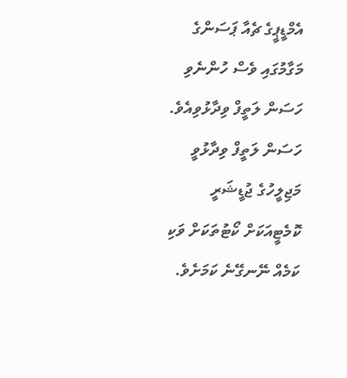އެމްޑީޕީގެ ޗެއާ ޕަސަންގެ މަގާމުގައި ވެސް ހުންނެވި ހަސަން ލަތީފް ވިދާޅުވިއެވެ.
ހަސަން ލަތީފް ވިދާޅުވީ މަޖިލީހުގެ ޖުޑީޝަރީ ކޮމެޓީއަކަށް ކޯޓުތަކަށް ވަކި ކަމެއް ނޭނގޭނެ ކަމަށެވެ.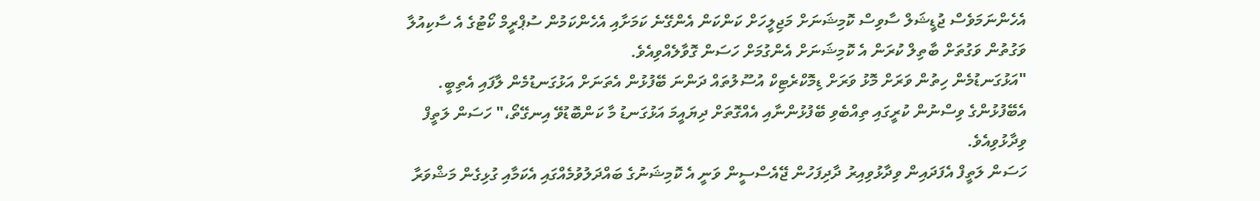އެހެންނަމަވެސް ޖުޑީޝަލް ސާވިސް ކޮމިޝަނަށް މަޖިލީހަށް ކަންކަން އެންގޭނެ ކަމަށާއި އެހެންކަމުން ސުޕްރީމް ކޯޓުގެ އެ ސާކިއުލާ ވަގުތުން ވަގުތަށް ބާތިލް ކުރަން އެ ކޮމިޝަނަށް އެންގުމަށް ހަސަން ގޮވާލެއްވިއެވެ.
"އަޅުގަނޑުމެން ހިތުން ވަރަށް މޮޅު ވަރަށް ޑިމޮކްރެޓިކް އުސޫލުތައް ދަންނަ ބޭފުޅުން އެތަނަށް އަޅުގަނޑުމެން ލާފައި އެތިބީ. އެބޭފުޅުންގެ ވިސްނުން ކުރީގައި ތިއްބެވި ބޭފުޅުންނާއި އެއްގޮތަށް ދިޔައީމަ އަޅުގަނޑު މާ ކަންބޮޑުވޭ އިނގޭތޯ،" ހަސަން ލަތީފް ވިދާޅުވިއެވެ.
ހަސަން ލަތީފް އެފަދައިން ވިދާޅުވިއިރު ދާދިފަހުން ޖޭއެސްސީން ވަނީ އެ ކޮމިޝަނުގެ ބައްދަލުވުމެއްގައި އެކަމާއި ގުޅިގެން މަޝްވަރާ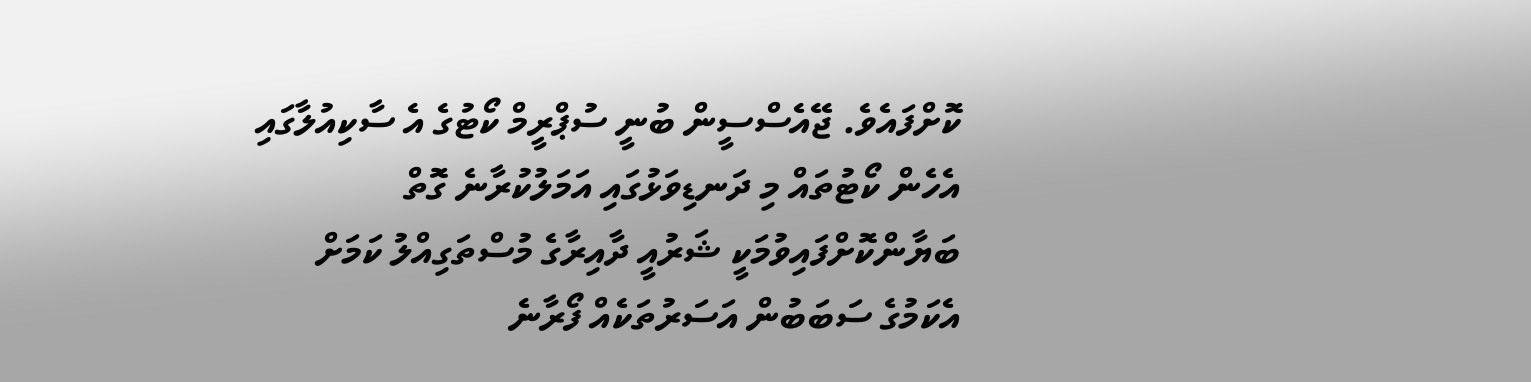ކޮށްފައެވެ. ޖޭއެސްސީން ބުނީ ސުޕްރީމް ކޯޓުގެ އެ ސާކިއުލާގައި އެހެން ކޯޓުތައް މި ދަނޑިވަޅުގައި އަމަލުކުރާނެ ގޮތް ބަޔާންކޮށްފައިވުމަކީ ޝަރުއީ ދާއިރާގެ މުސްތަގިއްލު ކަމަށް އެކަމުގެ ސަބަބުން އަސަރުތަކެއް ފޯރާނެ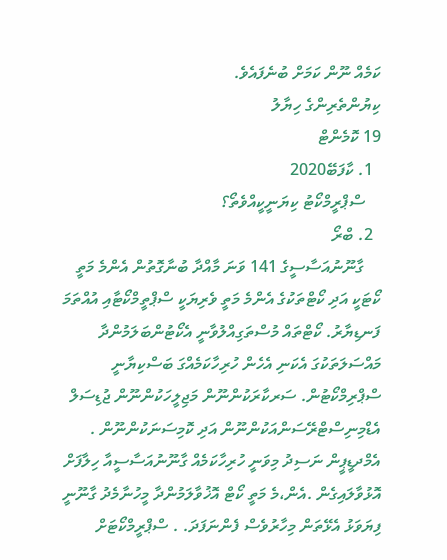ކަމެއް ނޫން ކަމަށް ބުނެފައެވެ.
ކިޔުންތެރިންގެ ހިޔާލު
19 ކޮމެންޓް
  1. ކާފަބޭ2020
    ސްޕްރީމްކޯޓު ކިޔަނީކީއްވެތޯ؟
  2. ބްރޯ
    ގާނޫނުއަސާސީގެ 141 ވަނަ މާއްދާ ބުނާގޮތުން އެންމެ މަތީ ކޯޓަކީ އަދި ކޯޓްތަކުގެ އެންމެ މަތީ ވެރިޔަކީ ސްޕްތީމްކޯޓާއި އުއްތަމަ ފަނޑިޔާރު. ކޯޓްތައް މުސްތަގިއްލުވާނީ އެކޯޓުންބަލަމުންދާ މައްސަލަތަކުގަ އެކަނި އެހެން ހުރިހާކަމެއްގަ ބަސްކިޔާނީ ސްޕްރިމްކޯޓުން. ސަރކާރަކުންނޫން މަޖިލީހަކުންނޫން ޖުޑިސަލް އެޑްމިނިސްޓްރޭސަންއަކުންނޫން އަދި ކޮމިސަނަކުންނޫން . އެމްދޑީޕީން ނަސިދު މިވަނީ ހުރިހާކަމެއް ގާނޫނުއަސާސީއާ ހިލާފަށް އޮޅުވާލައިގެން .އެން،މެ މަތީ ކޯޓް އޮޚުވާލަމުންދާ މީހުނާމެދު ގާނޫނީ ފިޔަވަޅު އެޅޭތަން މިހާރުވެސް ފެންނަފަދަ. . ސްޕްރީމްކޯޓަށް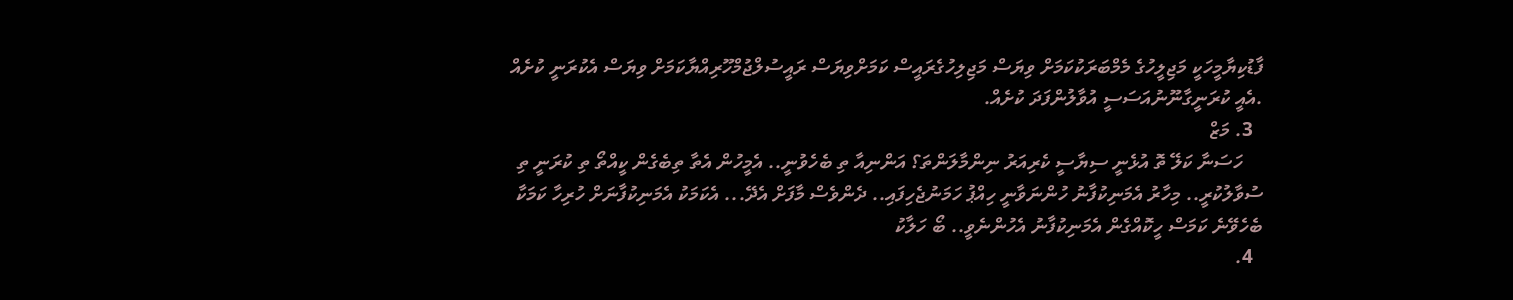ފާޑުކިޔާމީހަކީ މަޖިލީހުގެ މެމްބަރަކުކަމަށް ވިޔަސް މަޖިލިހުގެރައީސް ކަމަށްވިޔަސް ރައީސުލްޖުމްހޫރިއްޔާކަމަށް ވިޔަސް އެކުރަނީ ކުށެއް .އެއީ ކުރަނީގާނޫނުއަސަސީ އުވާލުންފަދަ ކުށެއް.
  3. މަޒް
    ހަސަނާ ކަލޭ ތޮ އުޅެނީ ސިޔާސީ ކެރިއަރު ނިންމާލަންތަ؟ އަންނިއާ ތި ބެހެވުނީ.. އެމީހުން އެތާ ތިބެގެން ކީއްތޯ ތި ކުރަނީ ތި ސުވާލުކުރީ.. މިހާރު އެމަނިކުފާނު ހުންނަވާނީ ހިއްޕު ހަމަނުޖެހިފައި.. ދެންވެސް މާފަށް އެދޭ... އެކަމަކު އެމަނިކުފާނަށް ހުރިހާ ކަމަކާ ބެހެވޭނެ ކަމަސް ހީކޮއްގެން އެމަނިކުފާނު އެހުންނެވީ.. ބޯ ހަލާކު
  4.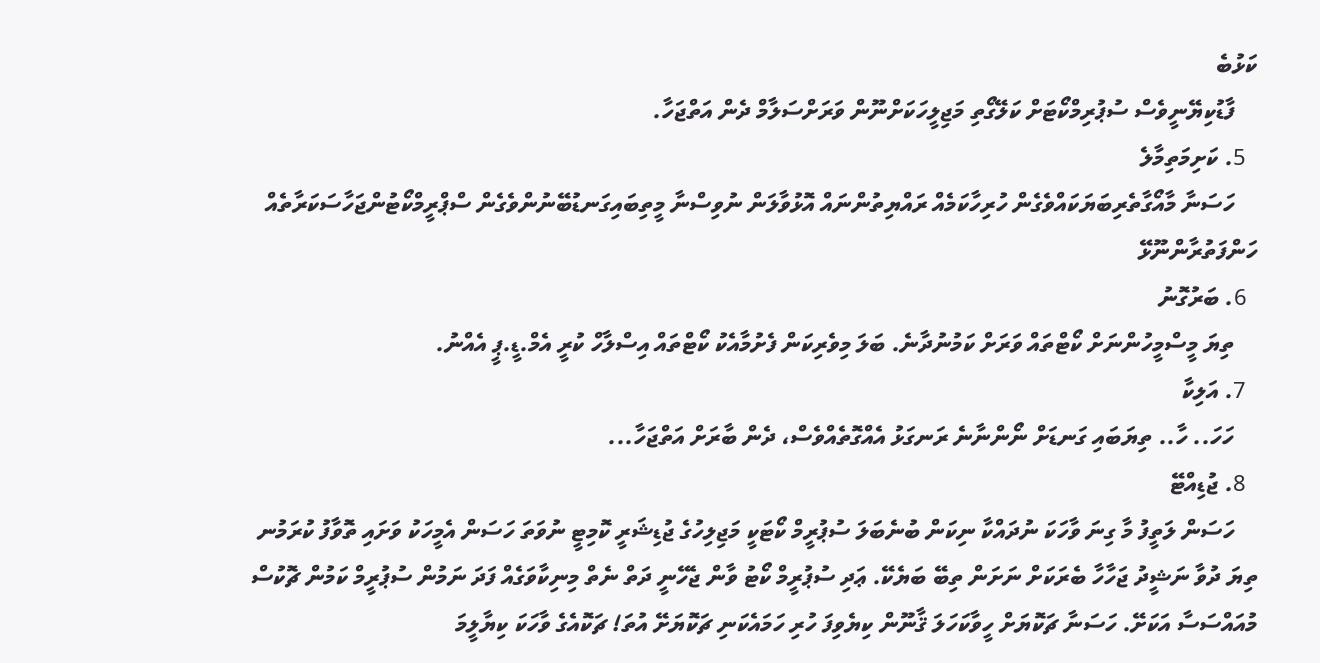ކަޅުބެ
    ފާޑުކިޔޭނީވެސް ސުޕުރިމްކޯޓަށް ކަލޭގޯތި މަޖިލީހަކަށްނޫން ވަރަށްސަލާމް ދެން އަތްޖަހާ.
  5. ކަށިމަތިމާލެ
    ހަސަނާ މާއޯގާތެރިބަޔަކައްވެގެން ހުރިހާކަމެއް ރައްޔިތުންނައް އޮޅުވާލަން ނުވިސްނާ މީތިބައިގަނޑުބޭނުންވެގެން ސްޕްރީމްކޯޓުންޖަހާސަކަރާތެއް ހަންފަތުރާންނޫޅޭ
  6. ބަރުގޮނު
    ތިޔަ މީސްމީހުންނަށް ކޯޓްތައް ވަރަށް ކަމުނުދާނެ. ބަލަ މިވެރިކަން ފެށުމާއެކު ކޯޓްތައް އިސްލާހް ކުރީ އެމް.ޑީ.ޕީ އެއްނު.
  7. އަލިކާ
    ހަހަ.. ހާ.. ތިޔަބައި ގަނޑަށް ނޯންނާނެ ރަނގަޅު އެއްގޮތެއްވެސް، ދެން ބާރަށް އަތްޖަހާ...
  8. ޖުޑިއްޓޭ
    ހަސަން ލަތީފު މާ ގިނަ ވާހަކަ ނުދައްކާ ނިކަން ބުނެބަލަ ސުޕުރީމް ކޯޓަކީ މަޖިލިހުގެ ޖުޑިޝަރީ ކޮމިޓީ ނުވަތަ ހަސަން އެމީހަކު ވަށައި ތޮވާފު ކުރަމުނ ތިޔަ ދުވާ ނަޝީދު ޖަހާހާ ބެރަކަށް ނަށަން ތިބޭ ބަޔެކޭ. ޢަދި ސުޕުރީމް ކޯޓު ވާން ޖެހޭނީ ދަތް ނެތް މިނިކާވަގެއް ފަދަ ނަމުން ސުޕުރީމް ކަމުން ޗޮކުސް މުއައްސަސާ އަކަށޭ. ހަސަނާ ޗަކޮޔަށް ހީވާކަހަލަ ޤާނޫން ކިޔެވިފަ ހުރި ހަމައެކަނި ޗަކޮޔަށޭ އުތަ! ޗަކޮއެގެ ވާހަކަ ކިޔާލީމަ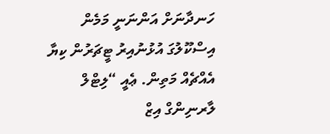ހަނދާނަށް އަންނަނީ މަމެން އިސްކޫލުގަ އުޅުނުއިރު ޓީޗަރުން ކިޔާ އެއްޗެއް މަތިން. ޢެއީ “ލިޓްލް ލާރނިންގް އިޒް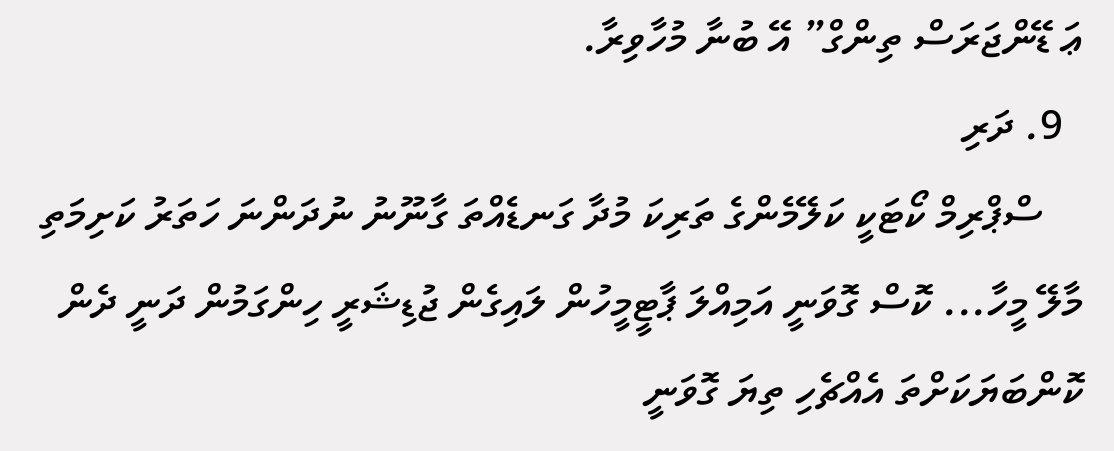ޢަ ޑޭންޖަރަސް ތިންގް” އޭ ބުނާ މުހާވިރާ.
  9. ދަރި
    ސްޕްރިމް ކޯޓަކީ ކަލޭމެންގެ ތަރިކަ މުދާ ގަނޑެއްތަ ގާނޫނު ނުދަންނަ ހަތަރު ކަށިމަތި މާލޭ މީހާ... ކޮސް ގޮވަނީ އަމިއްލަ ޕާޓީމީހުން ލައިގެން ޖުޑިޝަރީ ހިންގަމުން ދަނީ ދެން ކޮންބަޔަކަށްތަ އެއްޗެހި ތިޔަ ގޮވަނީ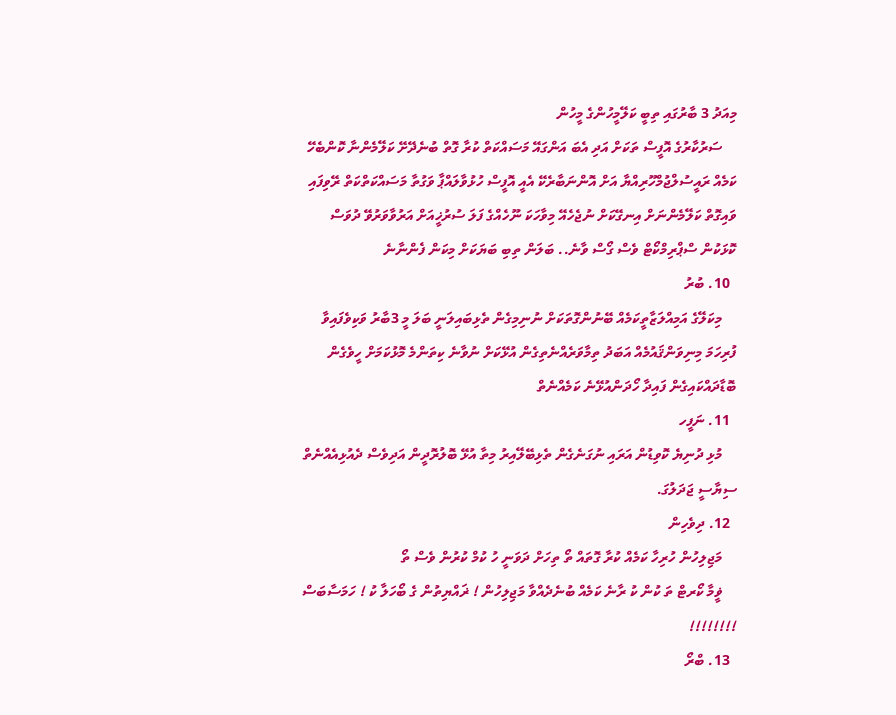މިއަދު 3 ބާރުގައި ތިބީ ކަލޭމީހުންގެ މީހުން
    ސަރުކާރުގެ އޮފީސް ތަކަށް އަދި އެބަ އަންގައޭ މަސައްކަތް ކުރާ ގޮތް ބުނެދޭށޭ ކަލޭމެންނާ ކޮންބެހޭ ކަމެއް ރައީސުލްޖުމްހޫރިއްޔާ އަށް އޮންނަބާރެކޭ އެއީ އޮފީސް ހުޅުވާލައްޕާ ވަގުތާ މަސައްކަތްކަތް ރޭވިފައި ވައިގޮތް ކަލޭމެންނަށް އިނގޭކަށް ނުޖެހެއޭ މިވާހަކަ ނޫހެއްގެ ފަލަ ސުރުޚީއަށް އަރުވާވަރުވޭ ދުވަސް ކޮޅަކުން ސްޕްރިމްކޯޓް ވެސް ގޯސް ވާނެ.. ބަލަން ތިބި ބަޔަކަށް މިކަން ފެންނާނެ
  10. ބުރު
    މިކަލޭގެ އަމިއްލަޒާތީކަމެއް ބޭނުންގޮތަކަށް ނުނިމިގެން ތެޅިބައިލަނީ ބަލަ މީ 3ބާރު ވަކިވެފައިވާ ފުރިހަމަ މިނިވަންޤައުމެއް އަބަދު ތިމާވަރެއްނެތިގެން އުޅޭކަށް ނުވާނެ ކިތަންމެ މޮޅުކަމަށް ހީވެގެން ބޮޑާދައްކައިގެން ފައިދާ ހޯދަންއުޅޭނެ ކަމެއްނެތް
  11. ނަފީހ
    މުޅި ދުނިޔެ ކޮވިޑުން އަރައި ނުގަނެގެން ތެޅިބޭލޭއިރު މިތާ އުޅޭ ބޮލުރޮދީން އަދިވެސް ދެއުޅިއެއްނެތް ސިޔާސީ ޖަދަލުގަ.
  12. ދިވެހިން
    މަޖިލިހުން ހުރިހާ ކަމެއް ކުރާ ގޮތައް ތޯ ތިހަށް ދަވަނީ ހު ކުމް ކުރުން ވެސް ތޯ
    ޥީމާ ކޯރޓް ތަ ކުން ކު ރާނެ ކަމެއް ބުނެދެއްވާ މަޖިލިހުން ! ޜައްޔިތުން ގެ ބޯހަލާ ކު ! ހަމަސާބަސް !!!!!!!!
  13. ބްރޯ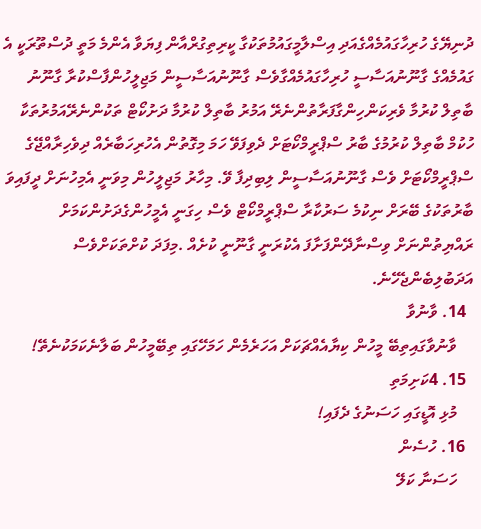ދުނިޔޭގެ ހުރިހާގައުމެއްގެއަދި އިސްލާމީގައުމުތަކުގާ ކީރިތިގުރްއާން ފިޔަވާ އެންމެ މަތީ ދުސްތޫރަކީ އެ ގައުމެއްގެ ގާނޫނުއަސާސީ ހުރިހާގައުމެއްގާވެސް ގާނޫނުއަސާސީން މަޖިލީހުންފާސްކުރާ ގާނޫނު ބާތިލް ކުރުމާ ވެރިކަންހިންގާފަރާތުންނެރޭ އަމުރު ބާތިލް ކުރުމާ ދަށުކޯޓް ތަކުންނެރޭއަމުރުތަކާ ހުކުމް ބާތިލް ކުރުމުގެ ބާރު ސްޕްރީމްކޯޓަށް ދެވިފަވޭ ހަމަ މިގޮތުން އެހުރިހަބާރެއް ދިވެހިރާއްޖޭގެ ސްޕްރީމްކޯޓަށް ވެސް ގާނޫނުއަސާސީން ލިބިދިފާ ވޭ. މިހާރު މަޖިލީހުން މިވަނީ އެމިހުނަށް ދީފައިވަ ބާރުތަކުގެ ބޭރަށް ނިކުމެ ސަރުކާރާ ސްޕްރީމްކޯޓް ވެސް ހިގަނީ އެމީހުންގެދަށުންކަމަށް ރައްޔިތުންނަށް ވިސްނާދޭންފަށާފަ އެކުރަނީ ގާނޫނީ ކުށެއް .މިފަދަ ކުށްތަކަށްވެސް އަދަބުލިބެންޖެހޭނެ.
  14. ވާނުވާ
    ވާނުވާގައިތިބޭ މީހުން ކިޔާއެއްޗަކަށް އަހަރެމެން ހަމަހޭގައި ތިބޭމީހުން ބަލާނެކަމަކުނެތޭ!
  15. 4ކަށިމަތި
    މުޅި އޮޑީގައި ހަސަނުގެ ދެފައި!
  16. ހުސެން
    ހަސަނާ ކަލޭ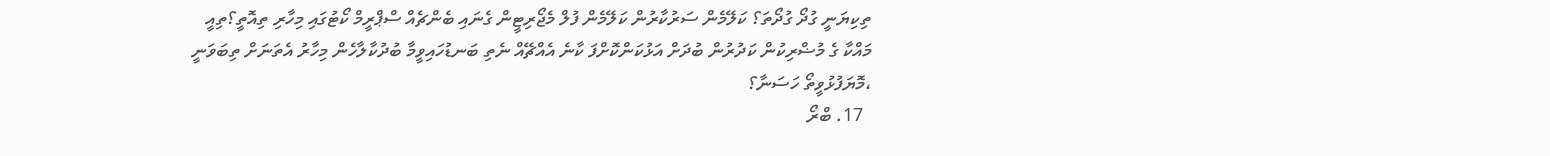ތިކިޔަނީ ގުދޯ ގުދޯތަ؟ ކަލޭމެން ސަރުކާރުން ކަލޭމެން ފުލް މެޖޯރިޓީން ގެނައި ބެންޗެއް ސްޕްރީމް ކޯޓުގައި މިހާރި ތިއޮތީ؟ތިއީ މައްކާ ގެ މުޟްރިކުން ކަދުރުން ބުދަށް އަޅުކަންކޮށްފަ ކާނެ އެއްޗޭއް ނެތި ބަނޑުހައިވީމާ ބުދުކާލާހެން މިހާރު އެތަނަށް ތިބަވަނީ ،މޮޔަފުޅުވީތޯ ހަސަނާ؟
  17. ބްރޯ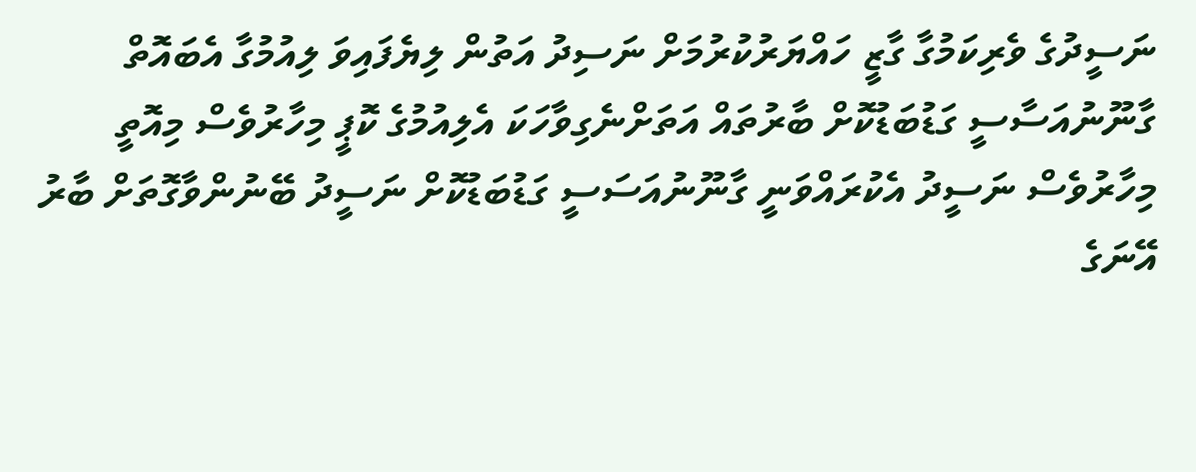ނަސީދުގެ ވެރިކަމުގާ ގާޒީ ހައްޔަރުކުރުމަށް ނަސިދު އަތުން ލިޔެފައިވަ ލިއުމުގާ އެބައޮތް ގާނޫނުއަސާސީ ގަޑުބަޑުކޮށް ބާރުތައް އަތަށްނެގިވާހަކަ އެލިއުމުގެ ކޮޕީ މިހާރުވެސް މިއޮތީ މިހާރުވެސް ނަސީދު އެކުރައްވަނީ ގާނޫނުއަސަސީ ގަޑުބަޑުކޮށް ނަސީދު ބޭނުންވާގޮތަށް ބާރު އޭނަގެ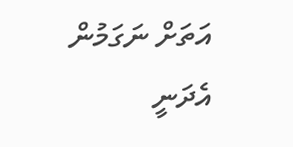އަތަށް ނަގަމުން އެދަނީ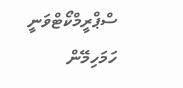ސްޕްރީމްކޯޓްވަނީ ހަމަހިމޭން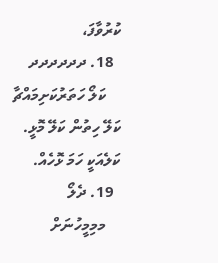ކުރުވާފަ،
  18. ދދދދދދ
    ކަލޯ ހަތަރުކަށިމައްޗާ ކަލޭ ހިތުން ކަލޭ މޮޅީ. ކަލެއަކީ ހަމަ ޅޮހެއް.
  19. ދެލޯ
    މމިމީހުނަށް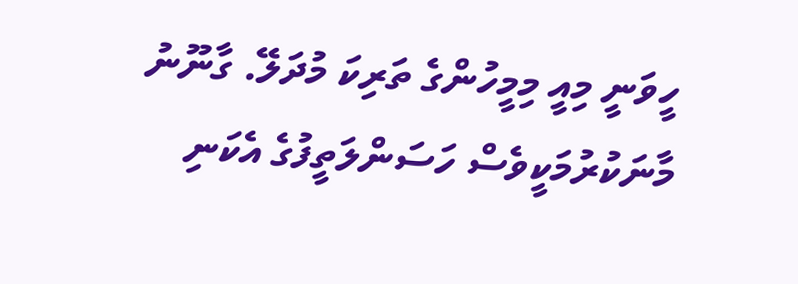ހީވަނީ މިއީ މިމީހުންގެ ތަރިކަ މުދަލޭ. ގާނޫނު މާނަކުރުމަކީވެސް ހަސަންލަތީފުގެ އެކަނި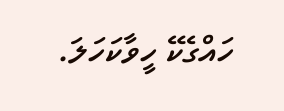ހައްގެކޭ ހީވާކަހަލަ.